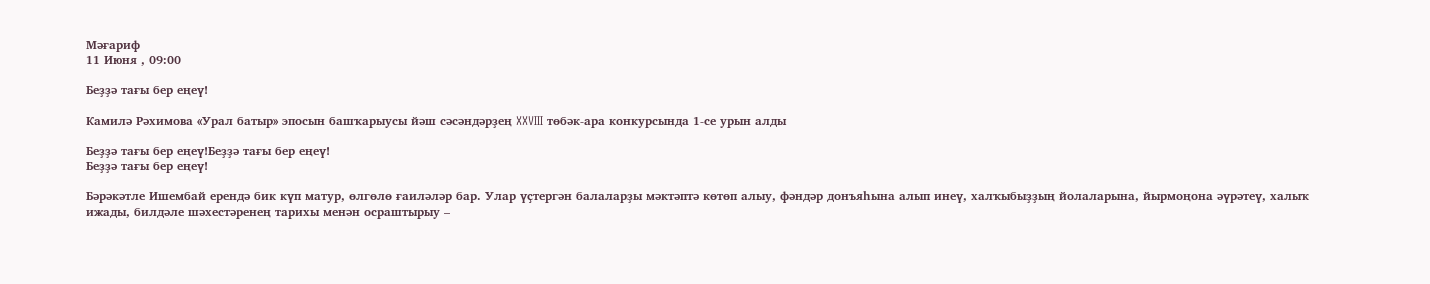Мәғариф
11 Июня , 09:00

Беҙҙә тағы бер еңеү!

Камилә Рәхимова «Урал батыр» эпосын башҡарыусы йәш сәсәндәрҙең XXVIII төбәк-ара конкурсында 1-се урын алды

Беҙҙә тағы бер еңеү!Беҙҙә тағы бер еңеү!
Беҙҙә тағы бер еңеү!

Бәрәкәтле Ишембай ерендә бик күп матур, өлгөлө ғаиләләр бар. Улар үҫтергән балаларҙы мәктәптә көтөп алыу, фәндәр донъяһына алып инеү, халҡыбыҙҙың йолаларына, йырмоңона әүрәтеү, халыҡ ижады, билдәле шәхестәренең тарихы менән осраштырыу –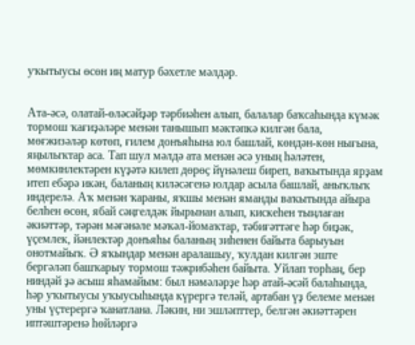уҡытыусы өсөн иң матур бәхетле мәлдәр.


Ата-әсә, олатай-өләсәйҙәр тәрбиәһен алып, балалар баҡсаһында күмәк тормош ҡағиҙәләре менән танышып мәктәпкә килгән бала, мөғжизәләр көтөп, ғилем донъяһына юл башлай, көндән-көн нығына, яңылыҡтар аса. Тап шул мәлдә ата менән әсә уның һәләтен, мөмкинлектәрен күҙәтә килеп дөрөҫ йүнәлеш биреп, ваҡытында ярҙам итеп ебәрә икән, баланың киләсәгенә юлдар асыла башлай, аныҡлыҡ индерелә. Аҡ менән ҡараны, яҡшы менән яманды ваҡытында айыра белһен өсөн, ябай сәңгелдәк йырынан алып, кискеһен тыңлаған әкиәттәр, тәрән мәғәнәле мәҡәл-йомаҡтар, тәбиғәттәге һәр биҙәк, үҫемлек, йәнлектәр донъяһы баланың зиһенен байыта барыуын онотмайыҡ. Ә яҡындар менән аралашыу, ҡулдан килгән эште бергәләп башҡарыу тормош тәжрибәһен байыта. Уйлап торһаң, бер ниндәй ҙә асыш яһамайым: был нәмәләрҙе һәр атай-әсәй балаһында, һәр уҡытыусы уҡыусыһында күрергә теләй, артабан үҙ белеме менән уны үҫтерергә ҡанатлана. Ләкин, ни эшләпттер, белгән әкиәттәрен иптәштәренә һөйләргә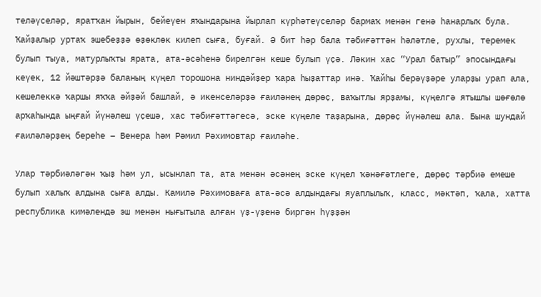теләүселәр, яратҡан йырын, бейеүен яҡындарына йырлап күрһәтеүселәр бармаҡ менән генә һанарлыҡ була. Ҡайҙалыр уртаҡ эшебеҙҙә өҙөклөк килеп сыға, буғай. Ә бит һәр бала тәбиғәттән һәләтле, рухлы, теремек булып тыуа, матурлыҡты ярата, ата-әсәһенә бирелгән кеше булып үҫә. Ләкин хас “Урал батыр” эпосындағы кеүек, 12 йәштәрҙә баланың күңел торошона ниндәйҙер ҡара һыҙаттар инә. Ҡайһы берәүҙәре уларҙы урап ала, кешелеккә ҡаршы яҡҡа әйҙәй башлай, ә икенселәрҙә ғаиләнең дөрөҫ, ваҡытлы ярҙамы, күңелгә ятышлы шөғөлө арҡаһында ыңғай йүнәлеш үҫешә, хас тәбиғәттәгесә, эске күңеле таҙарына, дөрөҫ йүнәлеш ала. Бына шундай ғаиләләрҙең береһе – Венера һәм Рәмил Рәхимовтар ғаиләһе.

Улар тәрбиәләгән ҡыҙ һәм ул, ысынлап та, ата менән әсәнең эске күңел ҡәнәғәтлеге, дөрөҫ тәрбиә емеше булып халыҡ алдына сыға алды. Камилә Рәхимоваға ата-әсә алдындағы яуаплылыҡ, класс, мәктәп, ҡала, хатта республика кимәлендә эш менән нығытыла алған үҙ-үҙенә биргән һүҙҙән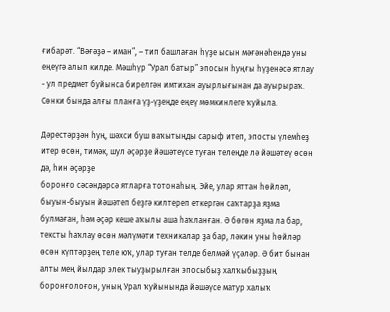ғибарәт. “Вәғәҙә – иман”, – тип башлаған һүҙе ысын мәғәнәһендә уны еңеүгә алып килде. Мәшһүр “Урал батыр” эпосын һуңғы һүҙенәсә ятлау - ул предмет буйынса бирелгән имтихан ауырлығынан да ауырыраҡ. Сөнки бында алғы планға үҙ-үҙеңде еңеү мөмкинлеге ҡуйыла.

Дәрестәрҙән һуң, шәхси буш ваҡытыңды сарыф итеп, эпосты үлемһеҙ итер өсөн, тимәк, шул әҫәрҙе йәшәтеүсе туған телеңде лә йәшәтеү өсөн дә, һин әҫәрҙе
боронғо сәсәндәрсә ятларға тотонаһың. Эйе, улар яттан һөйләп, быуын-быуын йәшәтеп беҙгә килтереп еткергән саҡтарҙа яҙма булмаған, һәм әҫәр кеше аҡылы аша һаҡланған. Ә бөгөн яҙма ла бар, тексты һаҡлау өсөн мәлүмәти техникалар ҙа бар, ләкин уны һөйләр өсөн күптәрҙең теле юҡ, улар туған телде белмәй үҫәләр. Ә бит бынан алты мең йылдар элек тыуҙырылған эпосыбыҙ халҡыбыҙҙың боронғолоғон, уның Урал ҡуйынында йәшәүсе матур халыҡ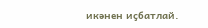икәнен иҫбатлай.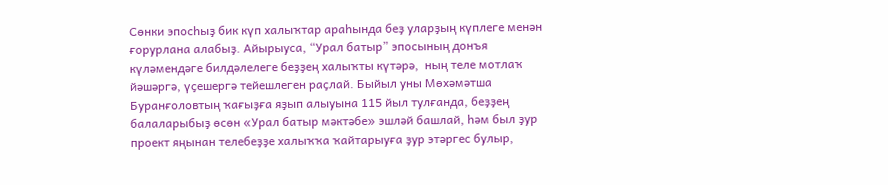Сөнки эпосһыҙ бик күп халыҡтар араһында беҙ уларҙың күплеге менән ғорурлана алабыҙ. Айырыуса, “Урал батыр” эпосының донъя күләмендәге билдәлелеге беҙҙең халыҡты күтәрә,  ның теле мотлаҡ йәшәргә, үҫешергә тейешлеген раҫлай. Быйыл уны Мөхәмәтша Буранғоловтың ҡағыҙға яҙып алыуына 115 йыл тулғанда, беҙҙең балаларыбыҙ өсөн «Урал батыр мәктәбе» эшләй башлай, һәм был ҙур проект яңынан телебеҙҙе халыҡҡа ҡайтарыуға ҙур этәргес булыр,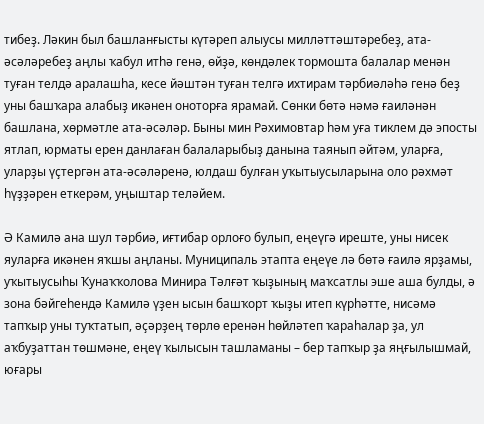тибеҙ. Ләкин был башланғысты күтәреп алыусы милләттәштәребеҙ, ата-әсәләребеҙ аңлы ҡабул итһә генә, өйҙә, көндәлек тормошта балалар менән
туған телдә аралашһа, кесе йәштән туған телгә ихтирам тәрбиәләһә генә беҙ уны башҡара алабыҙ икәнен оноторға ярамай. Сөнки бөтә нәмә ғаиләнән башлана, хөрмәтле ата-әсәләр. Быны мин Рәхимовтар һәм уға тиклем дә эпосты ятлап, юрматы ерен данлаған балаларыбыҙ данына таянып әйтәм, уларға, уларҙы үҫтергән ата-әсәләренә, юлдаш булған уҡытыусыларына оло рәхмәт һүҙҙәрен еткерәм, уңыштар теләйем.

Ә Камилә ана шул тәрбиә, иғтибар орлоғо булып, еңеүгә иреште, уны нисек яуларға икәнен яҡшы аңланы. Муниципаль этапта еңеүе лә бөтә ғаилә ярҙамы, уҡытыусыһы Ҡунаҡҡолова Минира Тәлғәт ҡыҙының маҡсатлы эше аша булды, ә зона бәйгеһендә Камилә үҙен ысын башҡорт ҡыҙы итеп күрһәтте, нисәмә тапҡыр уны туҡтатып, әҫәрҙең төрлө еренән һөйләтеп ҡараһалар ҙа, ул аҡбуҙаттан төшмәне, еңеү ҡылысын ташламаны – бер тапҡыр ҙа яңғылышмай, юғары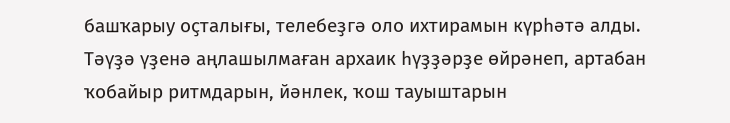башҡарыу оҫталығы, телебеҙгә оло ихтирамын күрһәтә алды. Тәүҙә үҙенә аңлашылмаған архаик һүҙҙәрҙе өйрәнеп, артабан ҡобайыр ритмдарын, йәнлек, ҡош тауыштарын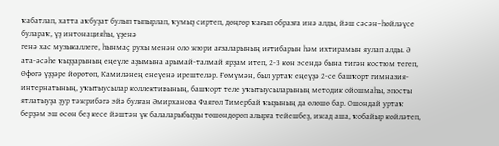ҡабатлап, хатта аҡбуҙат булып тыпырлап, ҡумыҙ сиртеп, дөңгөр ҡағып образға инә алды, йәш сәсән–һөйләүсе булараҡ, үҙ интонацияһы, үҙенә
генә хас музыкаллеге, һынмаҫ рухы менән оло жюри ағзаларының иғтибарын һәм ихтирамын яулап алды. Ә ата-әсәһе ҡыҙҙарының еңеүле аҙымына арымай-талмай ярҙам итеп, 2-3 көн эсендә бына тигән костюм тегеп, Өфөгә үҙҙәре йөрөтөп, Камиләнең енеүенә ирештеләр. Ғөмүмән, был уртаҡ еңеүҙә 2-се башҡорт гимназия-интернатының, уҡытыусылар коллективының, башҡорт теле уҡытыусыларының методик ойошмаһы, эпосты ятлатыуҙа ҙур тәжрибәгә эйә булған Әмирханова Фаягөл Тимербай ҡыҙының да өлөшө бар. Ошондай уртаҡ берҙәм эш өсөн беҙ кесе йәштән үк балаларыбыҙҙы төшөндөрөп алырға тейешбеҙ, ижад аша, ҡобайыр көйләтеп,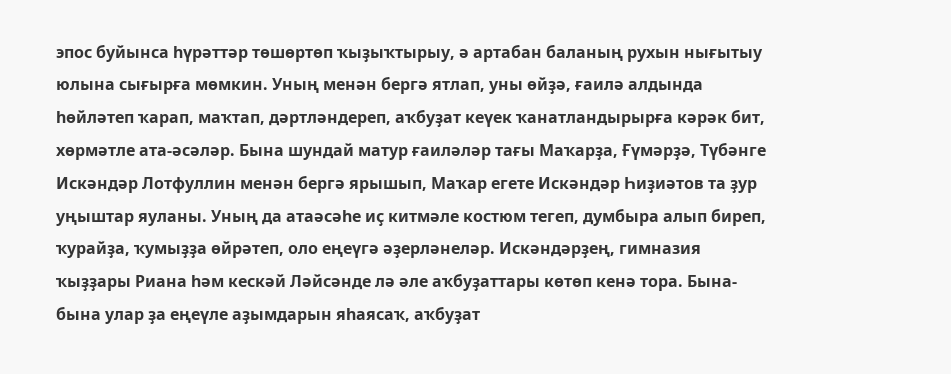эпос буйынса һүрәттәр төшөртөп ҡыҙыҡтырыу, ә артабан баланың рухын нығытыу юлына сығырға мөмкин. Уның менән бергә ятлап, уны өйҙә, ғаилә алдында һөйләтеп ҡарап, маҡтап, дәртләндереп, аҡбуҙат кеүек ҡанатландырырға кәрәк бит, хөрмәтле ата-әсәләр. Бына шундай матур ғаиләләр тағы Маҡарҙа, Ғүмәрҙә, Түбәнге Искәндәр Лотфуллин менән бергә ярышып, Маҡар егете Искәндәр Һиҙиәтов та ҙур уңыштар яуланы. Уның да атаәсәһе иҫ китмәле костюм тегеп, думбыра алып биреп, ҡурайҙа, ҡумыҙҙа өйрәтеп, оло еңеүгә әҙерләнеләр. Искәндәрҙең, гимназия ҡыҙҙары Риана һәм кескәй Ләйсәнде лә әле аҡбуҙаттары көтөп кенә тора. Бына-бына улар ҙа еңеүле аҙымдарын яһаясаҡ, аҡбуҙат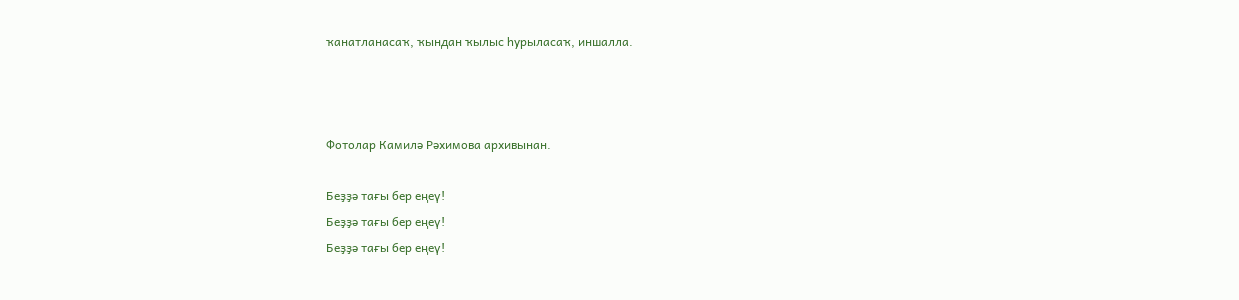ҡанатланасаҡ, ҡындан ҡылыс һурыласаҡ, иншалла.



Фотолар Камилә Рәхимова архивынан.

Беҙҙә тағы бер еңеү!
Беҙҙә тағы бер еңеү!
Беҙҙә тағы бер еңеү!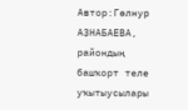Автор:Гөлнур АҘНАБАЕВА, райондың башҡорт теле уҡытыусылары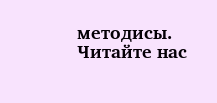методисы.
Читайте нас